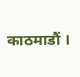काठमाडौं ।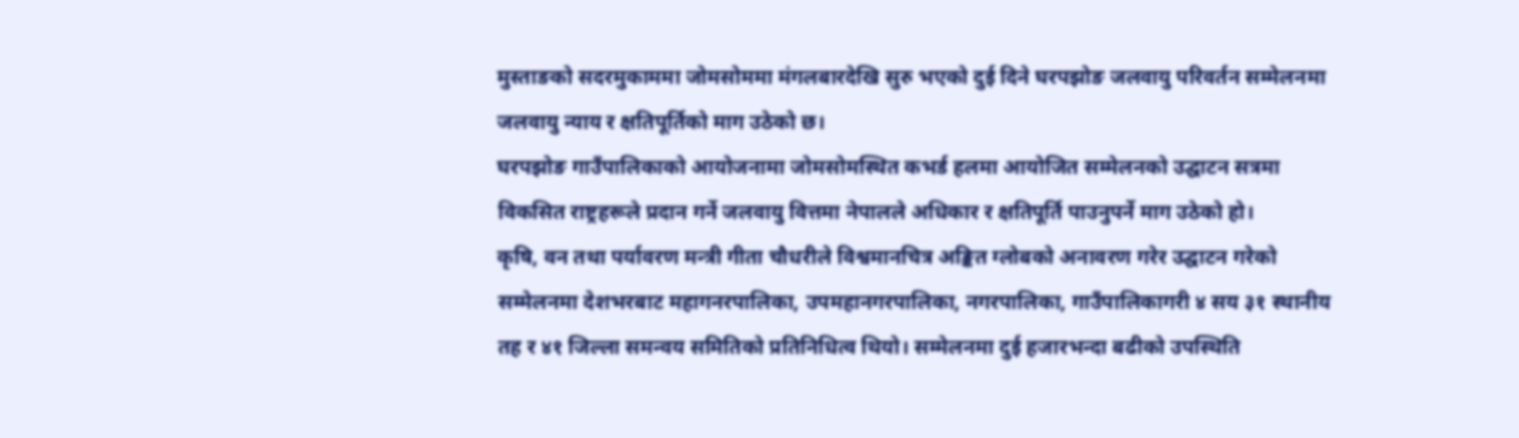मुस्ताङको सदरमुकाममा जोमसोममा मंगलबारदेखि सुरु भएको दुई दिने घरपझोङ जलवायु परिवर्तन सम्मेलनमा जलवायु न्याय र क्षतिपूर्तिको माग उठेको छ।
घरपझोङ गाउँपालिकाको आयोजनामा जोमसोमस्थित कभर्ड हलमा आयोजित सम्मेलनको उद्घाटन सत्रमा विकसित राष्ट्रहरूले प्रदान गर्ने जलवायु वित्तमा नेपालले अधिकार र क्षतिपूर्ति पाउनुपर्ने माग उठेको हो।
कृषि, वन तथा पर्यावरण मन्त्री गीता चौधरीले विश्वमानचित्र अङ्कित ग्लोबको अनावरण गरेर उद्घाटन गरेको सम्मेलनमा देशभरबाट महागनरपालिका, उपमहानगरपालिका, नगरपालिका, गाउँपालिकागरी ४ सय ३१ स्थानीय तह र ४१ जिल्ला समन्वय समितिको प्रतिनिधित्व थियो। सम्मेलनमा दुई हजारभन्दा बढीको उपस्थिति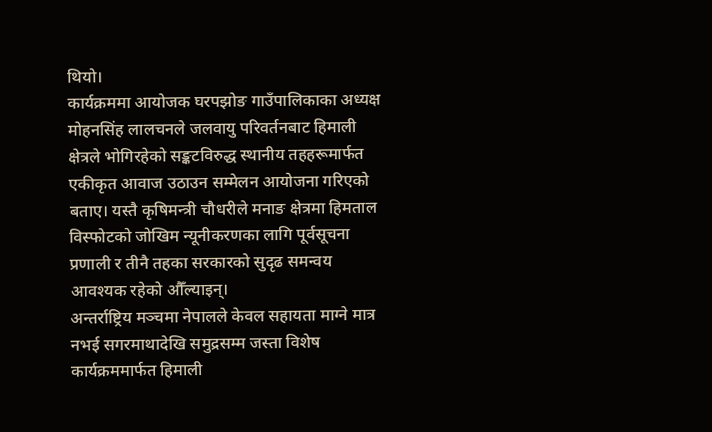थियो।
कार्यक्रममा आयोजक घरपझोङ गाउँपालिकाका अध्यक्ष मोहनसिंह लालचनले जलवायु परिवर्तनबाट हिमाली क्षेत्रले भोगिरहेको सङ्कटविरुद्ध स्थानीय तहहरूमार्फत एकीकृत आवाज उठाउन सम्मेलन आयोजना गरिएको बताए। यस्तै कृषिमन्त्री चौधरीले मनाङ क्षेत्रमा हिमताल विस्फोटको जोखिम न्यूनीकरणका लागि पूर्वसूचना प्रणाली र तीनै तहका सरकारको सुदृढ समन्वय आवश्यक रहेको औँल्याइन्।
अन्तर्राष्ट्रिय मञ्चमा नेपालले केवल सहायता माग्ने मात्र नभई सगरमाथादेखि समुद्रसम्म जस्ता विशेष कार्यक्रममार्फत हिमाली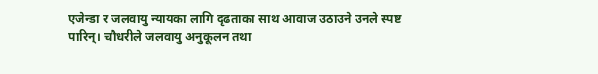एजेन्डा र जलवायु न्यायका लागि दृढताका साथ आवाज उठाउने उनले स्पष्ट पारिन्। चौधरीले जलवायु अनुकूलन तथा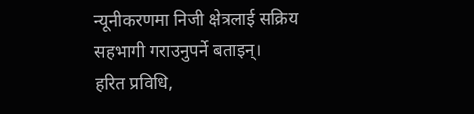न्यूनीकरणमा निजी क्षेत्रलाई सक्रिय सहभागी गराउनुपर्ने बताइन्।
हरित प्रविधि,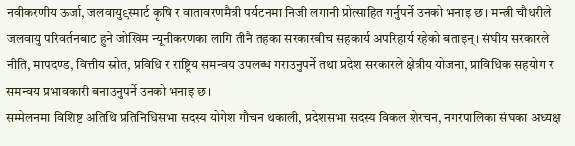नवीकरणीय ऊर्जा, जलवायु९स्मार्ट कृषि र वातावरणमैत्री पर्यटनमा निजी लगानी प्रोत्साहित गर्नुपर्ने उनको भनाइ छ। मन्त्री चौधरीले जलवायु परिवर्तनबाट हुने जोखिम न्यूनीकरणका लागि तीनै तहका सरकारबीच सहकार्य अपरिहार्य रहेको बताइन्। संघीय सरकारले नीति, मापदण्ड, वित्तीय स्रोत, प्रविधि र राष्ट्रिय समन्वय उपलब्ध गराउनुपर्ने तथा प्रदेश सरकारले क्षेत्रीय योजना, प्राविधिक सहयोग र समन्वय प्रभावकारी बनाउनुपर्ने उनको भनाइ छ।
सम्मेलनमा विशिष्ट अतिथि प्रतिनिधिसभा सदस्य योगेश गौचन थकाली, प्रदेशसभा सदस्य विकल शेरचन, नगरपालिका संघका अध्यक्ष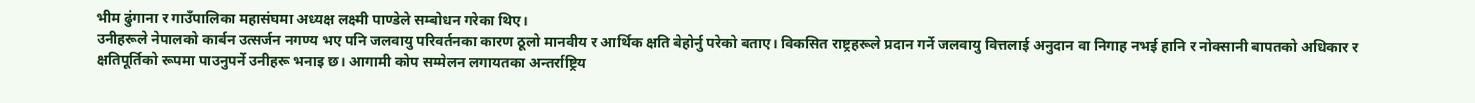भीम ढुंगाना र गाउँपालिका महासंघमा अध्यक्ष लक्ष्मी पाण्डेले सम्बोधन गरेका थिए।
उनीहरूले नेपालको कार्बन उत्सर्जन नगण्य भए पनि जलवायु परिवर्तनका कारण ठूलो मानवीय र आर्थिक क्षति बेहोर्नु परेको बताए। विकसित राष्ट्रहरूले प्रदान गर्ने जलवायु वित्तलाई अनुदान वा निगाह नभई हानि र नोक्सानी बापतको अधिकार र क्षतिपूर्तिको रूपमा पाउनुपर्ने उनीहरू भनाइ छ। आगामी कोप सम्मेलन लगायतका अन्तर्राष्ट्रिय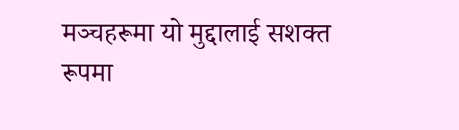मञ्चहरूमा यो मुद्दालाई सशक्त रूपमा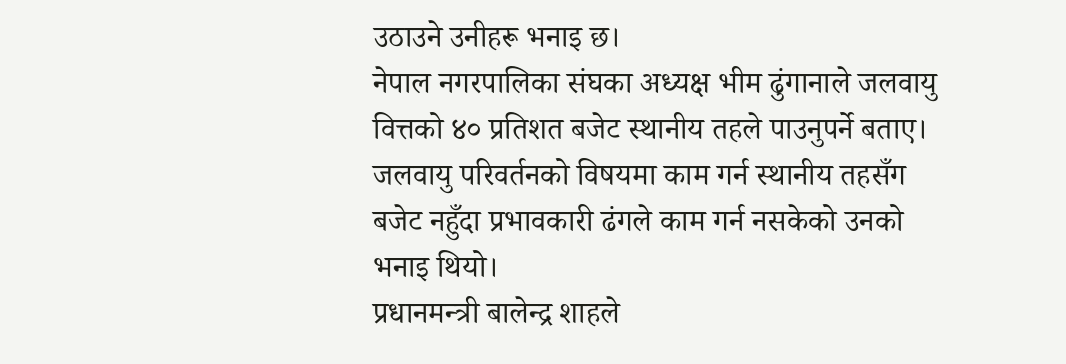उठाउने उनीहरू भनाइ छ।
नेपाल नगरपालिका संघका अध्यक्ष भीम ढुंगानाले जलवायु वित्तको ४० प्रतिशत बजेट स्थानीय तहले पाउनुपर्ने बताए। जलवायु परिवर्तनको विषयमा काम गर्न स्थानीय तहसँग बजेट नहुँदा प्रभावकारी ढंगले काम गर्न नसकेको उनको भनाइ थियो।
प्रधानमन्त्री बालेन्द्र शाहले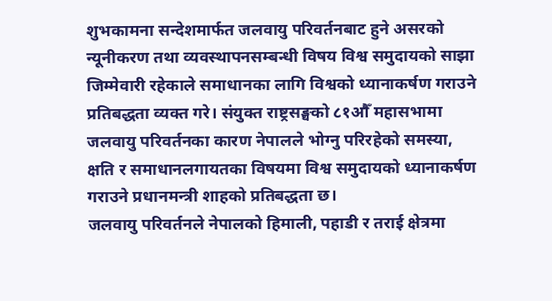शुभकामना सन्देशमार्फत जलवायु परिवर्तनबाट हुने असरको न्यूनीकरण तथा व्यवस्थापनसम्बन्धी विषय विश्व समुदायको साझा जिम्मेवारी रहेकाले समाधानका लागि विश्वको ध्यानाकर्षण गराउने प्रतिबद्धता व्यक्त गरे। संयुक्त राष्ट्रसङ्घको ८१औँ महासभामा जलवायु परिवर्तनका कारण नेपालले भोग्नु परिरहेको समस्या, क्षति र समाधानलगायतका विषयमा विश्व समुदायको ध्यानाकर्षण गराउने प्रधानमन्त्री शाहको प्रतिबद्धता छ।
जलवायु परिवर्तनले नेपालको हिमाली, पहाडी र तराई क्षेत्रमा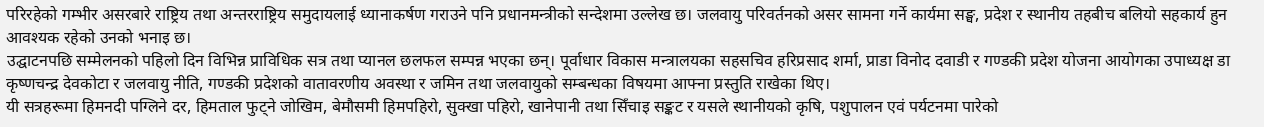परिरहेको गम्भीर असरबारे राष्ट्रिय तथा अन्तरराष्ट्रिय समुदायलाई ध्यानाकर्षण गराउने पनि प्रधानमन्त्रीको सन्देशमा उल्लेख छ। जलवायु परिवर्तनको असर सामना गर्ने कार्यमा सङ्घ, प्रदेश र स्थानीय तहबीच बलियो सहकार्य हुन आवश्यक रहेको उनको भनाइ छ।
उद्घाटनपछि सम्मेलनको पहिलो दिन विभिन्न प्राविधिक सत्र तथा प्यानल छलफल सम्पन्न भएका छन्। पूर्वाधार विकास मन्त्रालयका सहसचिव हरिप्रसाद शर्मा, प्राडा विनोद दवाडी र गण्डकी प्रदेश योजना आयोगका उपाध्यक्ष डा कृष्णचन्द्र देवकोटा र जलवायु नीति, गण्डकी प्रदेशको वातावरणीय अवस्था र जमिन तथा जलवायुको सम्बन्धका विषयमा आफ्ना प्रस्तुति राखेका थिए।
यी सत्रहरूमा हिमनदी पग्लिने दर, हिमताल फुट्ने जोखिम, बेमौसमी हिमपहिरो, सुक्खा पहिरो, खानेपानी तथा सिँचाइ सङ्कट र यसले स्थानीयको कृषि, पशुपालन एवं पर्यटनमा पारेको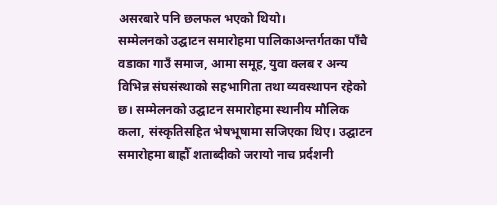असरबारे पनि छलफल भएको थियो।
सम्मेलनको उद्घाटन समारोहमा पालिकाअन्तर्गतका पाँचै वडाका गाउँ समाज, आमा समूह, युवा क्लब र अन्य विभिन्न संघसंस्थाको सहभागिता तथा व्यवस्थापन रहेको छ। सम्मेलनको उद्घाटन समारोहमा स्थानीय मौलिक कला, संस्कृतिसहित भेषभूषामा सजिएका थिए। उद्घाटन समारोहमा बाह्रौँ शताब्दीको जरायो नाच प्रर्दशनी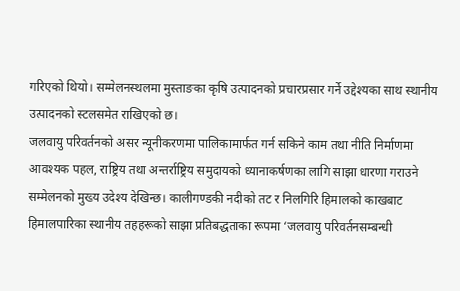गरिएको थियो। सम्मेलनस्थलमा मुस्ताङका कृषि उत्पादनको प्रचारप्रसार गर्ने उद्देश्यका साथ स्थानीय उत्पादनको स्टलसमेत राखिएको छ।
जलवायु परिवर्तनको असर न्यूनीकरणमा पालिकामार्फत गर्न सकिने काम तथा नीति निर्माणमा आवश्यक पहल, राष्ट्रिय तथा अन्तर्राष्ट्रिय समुदायको ध्यानाकर्षणका लागि साझा धारणा गराउने सम्मेलनको मुख्य उदेश्य देखिन्छ। कालीगण्डकी नदीको तट र निलगिरि हिमालको काखबाट हिमालपारिका स्थानीय तहहरूको साझा प्रतिबद्धताका रूपमा ‘जलवायु परिवर्तनसम्बन्धी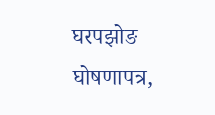घरपझोङ घोषणापत्र,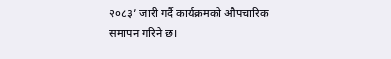२०८३’ जारी गर्दै कार्यक्रमको औपचारिक समापन गरिने छ।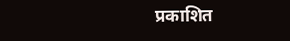प्रकाशित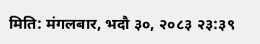मिति: मंगलबार, भदौ ३०, २०८३ २३:३९